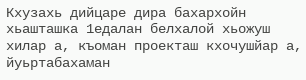Кхузахь дийцаре дира бахархойн хьашташка 1едалан белхалой хьожуш хилар а, къоман проекташ кхочушйар а, йуьртабахаман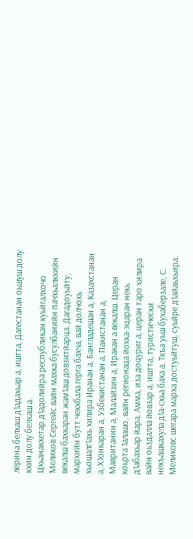лерина белхаш д1адахьар а, иштта, Дагестанан оьшуш долу кхин долу белхаш а.
Цхьанакхетар д1адолийра республикан куьйгалхочо Меликов Сергейс вайн махка бусулбанийн пачхьалкхийн векалш бахкаран жам1аш довзитйарца. Дагадоуьйту, мархийн бутт чекхбала герга бахча, вай долчохь хьошалг1ахь хилира Иранан а, Бангладешан а, Казахстанан а, Х1онкаран а, Узбекистанан а, Пакистанан а, Мавританин а, Малайзин а, Иракан а векалш. Церан коьрта 1алашо, вайн регионаца йохка-эцаран некь д1абахьар йара. Амма, иза доцуриг а, церан таро хилира вайн оьздалла йовзар а, иштта, туристически некъашкахула д1а-схьа баха а. Ткъа уьш бухаберзале, С. Меликовс шегара марха достуьйтуш, суьйре д1айаьхьира.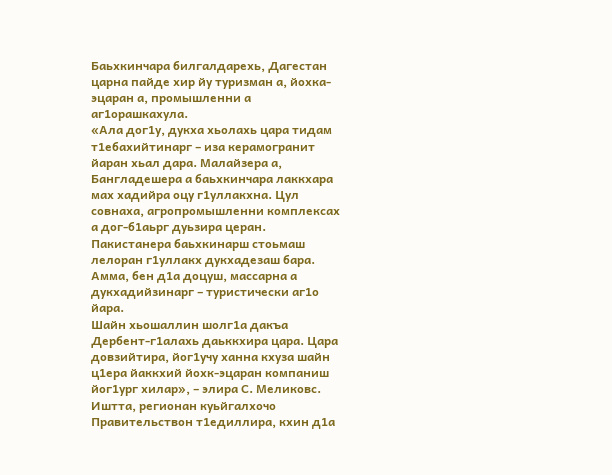Баьхкинчара билгалдарехь, Дагестан царна пайде хир йу туризман а, йохка-эцаран а, промышленни а аг1орашкахула.
«Ала дог1у, дукха хьолахь цара тидам т1ебахийтинарг – иза керамогранит йаран хьал дара. Малайзера а, Бангладешера а баьхкинчара лаккхара мах хадийра оцу г1уллакхна. Цул совнаха, агропромышленни комплексах а дог-б1аьрг дуьзира церан. Пакистанера баьхкинарш стоьмаш лелоран г1уллакх дукхадезаш бара. Амма, бен д1а доцуш, массарна а дукхадийзинарг – туристически аг1о йара.
Шайн хьошаллин шолг1а дакъа Дербент-г1алахь даьккхира цара. Цара довзийтира, йог1учу ханна кхуза шайн ц1ера йаккхий йохк-эцаран компаниш йог1ург хилар», – элира С. Меликовс.
Иштта, регионан куьйгалхочо Правительствон т1едиллира, кхин д1а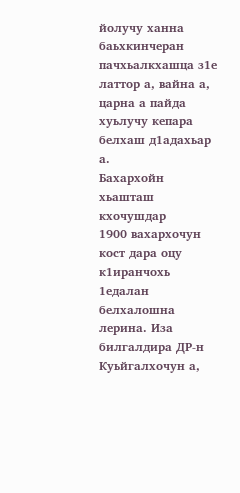йолучу ханна баьхкинчеран пачхьалкхашца з1е латтор а, вайна а, царна а пайда хуьлучу кепара белхаш д1адахьар а.
Бахархойн хьашташ
кхочушдар
1900 вахархочун кост дара оцу к1иранчохь 1едалан белхалошна лерина. Иза билгалдира ДР-н Куьйгалхочун а,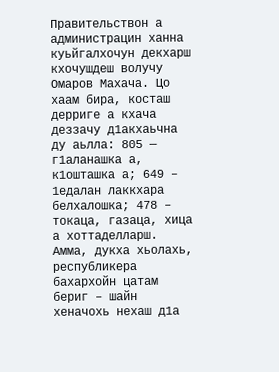Правительствон а администрацин ханна куьйгалхочун декхарш кхочушдеш волучу Омаров Махача. Цо хаам бира, косташ дерриге а кхача деззачу д1акхаьчна ду аьлла: 805 — г1аланашка а, к1ошташка а; 649 – 1едалан лаккхара белхалошка; 478 – токаца, газаца, хица а хоттаделларш. Амма, дукха хьолахь, республикера бахархойн цатам бериг – шайн хеначохь нехаш д1а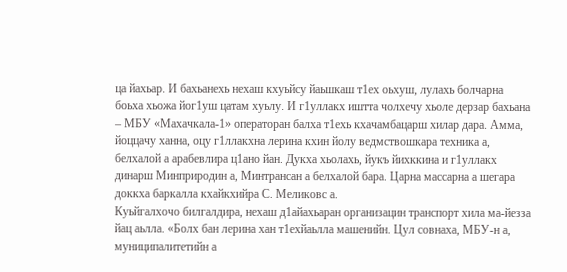ца йахьар. И бахьанехь нехаш кхуьйсу йаьшкаш т1ех оьхуш, лулахь болчарна боьха хьожа йог1уш цатам хуьлу. И г1уллакх иштта чолхечу хьоле дерзар бахьана – МБУ «Махачкала-1» операторан балха т1ехь кхачамбацарш хилар дара. Амма, йоццачу ханна, оцу г1ллакхна лерина кхин йолу ведмствошкара техника а, белхалой а арабевлира ц1ано йан. Дукха хьолахь, йукъ йихккина и г1уллакх динарш Минприродин а, Минтрансан а белхалой бара. Царна массарна а шегара доккха баркалла кхайкхийра С. Меликовс а.
Куьйгалхочо билгалдира, нехаш д1айахьаран организацин транспорт хила ма-йезза йац аьлла. «Болх бан лерина хан т1ехйаьлла машенийн. Цул совнаха, МБУ-н а, муниципалитетийн а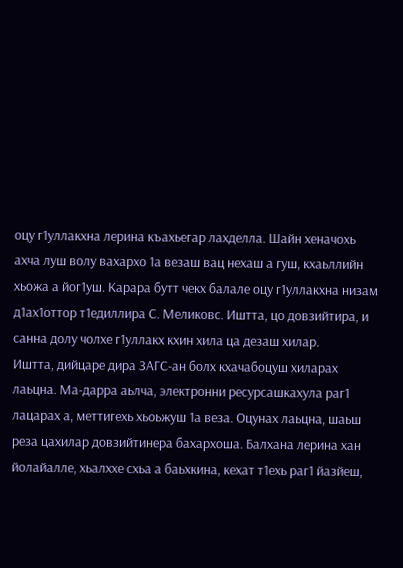оцу г1уллакхна лерина къахьегар лахделла. Шайн хеначохь ахча луш волу вахархо 1а везаш вац нехаш а гуш, кхаьллийн хьожа а йог1уш. Карара бутт чекх балале оцу г1уллакхна низам д1ах1оттор т1едиллира С. Меликовс. Иштта, цо довзийтира, и санна долу чолхе г1уллакх кхин хила ца дезаш хилар.
Иштта, дийцаре дира ЗАГС-ан болх кхачабоцуш хиларах лаьцна. Ма-дарра аьлча, электронни ресурсашкахула раг1 лацарах а, меттигехь хьоьжуш 1а веза. Оцунах лаьцна, шаьш реза цахилар довзийтинера бахархоша. Балхана лерина хан йолайалле, хьалххе схьа а баьхкина, кехат т1ехь раг1 йазйеш,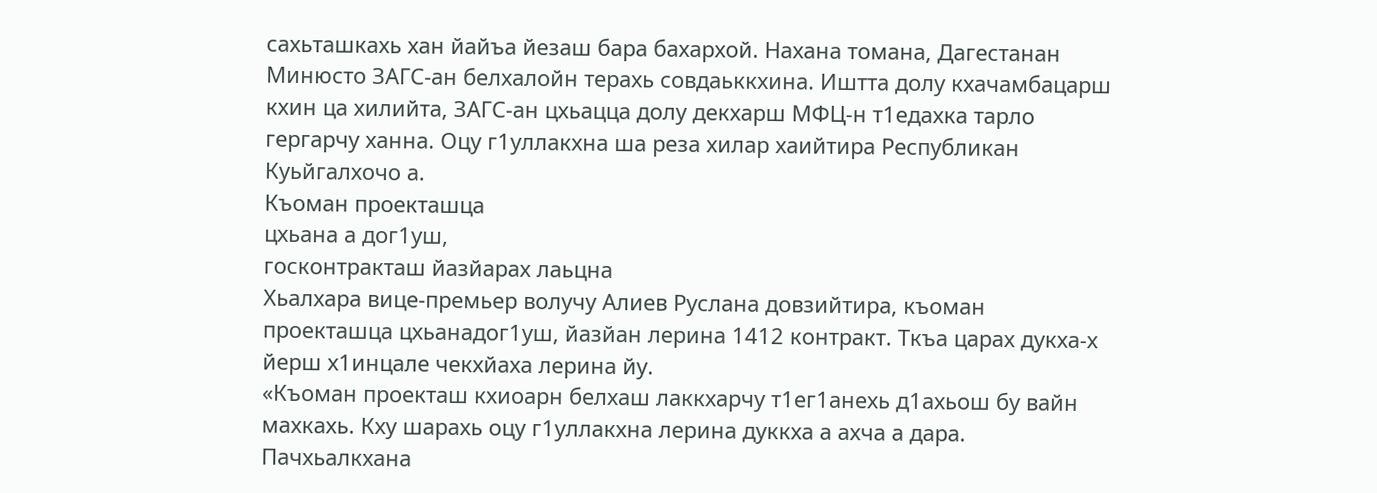сахьташкахь хан йайъа йезаш бара бахархой. Нахана томана, Дагестанан Минюсто ЗАГС-ан белхалойн терахь совдаьккхина. Иштта долу кхачамбацарш кхин ца хилийта, ЗАГС-ан цхьацца долу декхарш МФЦ-н т1едахка тарло гергарчу ханна. Оцу г1уллакхна ша реза хилар хаийтира Республикан Куьйгалхочо а.
Къоман проекташца
цхьана а дог1уш,
госконтракташ йазйарах лаьцна
Хьалхара вице-премьер волучу Алиев Руслана довзийтира, къоман проекташца цхьанадог1уш, йазйан лерина 1412 контракт. Ткъа царах дукха-х йерш х1инцале чекхйаха лерина йу.
«Къоман проекташ кхиоарн белхаш лаккхарчу т1ег1анехь д1ахьош бу вайн махкахь. Кху шарахь оцу г1уллакхна лерина дуккха а ахча а дара. Пачхьалкхана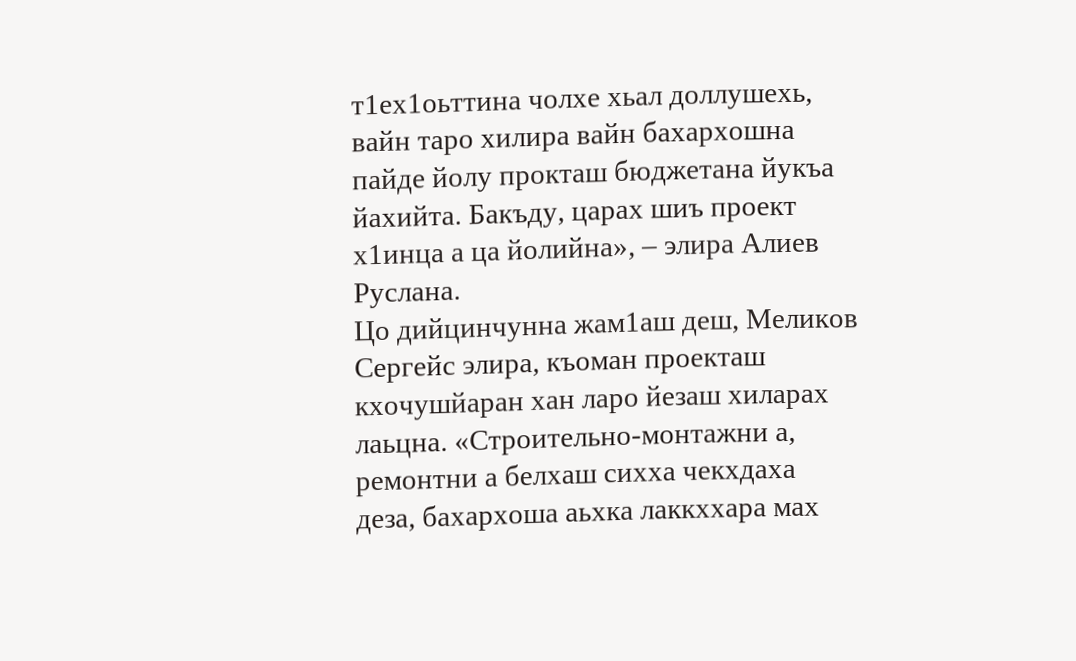т1ех1оьттина чолхе хьал доллушехь, вайн таро хилира вайн бахархошна пайде йолу прокташ бюджетана йукъа йахийта. Бакъду, царах шиъ проект х1инца а ца йолийна», – элира Алиев Руслана.
Цо дийцинчунна жам1аш деш, Меликов Сергейс элира, къоман проекташ кхочушйаран хан ларо йезаш хиларах лаьцна. «Строительно-монтажни а, ремонтни а белхаш сихха чекхдаха деза, бахархоша аьхка лаккххара мах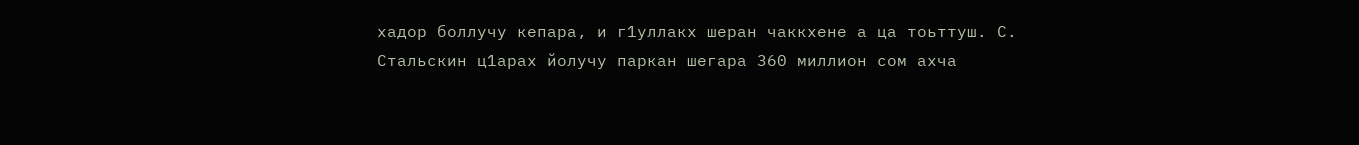хадор боллучу кепара, и г1уллакх шеран чаккхене а ца тоьттуш. С. Стальскин ц1арах йолучу паркан шегара 360 миллион сом ахча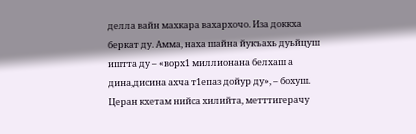делла вайн махкара вахархочо. Иза доккха беркат ду. Амма, наха шайна йукъахь дуьйцуш иштта ду – «ворх1 миллионана белхаш а дина,дисина ахча т1епаз дойур ду», – бохуш. Церан кхетам нийса хилийта, метттигерачу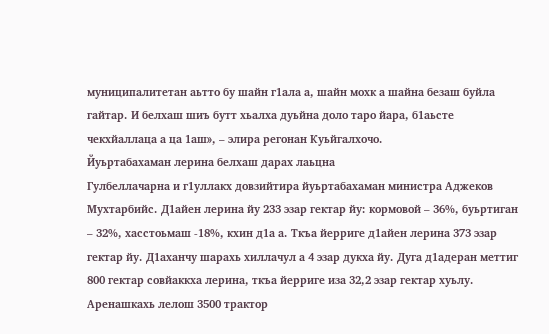муниципалитетан аьтто бу шайн г1ала а, шайн мохк а шайна безаш буйла гайтар. И белхаш шиъ бутт хьалха дуьйна доло таро йара, б1аьсте чекхйаллаца а ца 1аш», – элира регонан Куьйгалхочо.
Йуьртабахаман лерина белхаш дарах лаьцна
Гулбеллачарна и г1уллакх довзийтира йуьртабахаман министра Аджеков Мухтарбийс. Д1айен лерина йу 233 эзар гектар йу: кормовой – 36%, буьртиган – 32%, хасстоьмаш -18%, кхин д1а а. Ткъа йерриге д1айен лерина 373 эзар гектар йу. Д1аханчу шарахь хиллачул а 4 эзар дукха йу. Дуга д1адеран меттиг 800 гектар совйаккха лерина, ткъа йерриге иза 32,2 эзар гектар хуьлу. Аренашкахь лелош 3500 трактор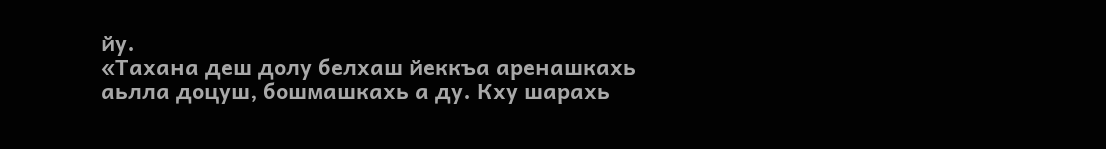йу.
«Тахана деш долу белхаш йеккъа аренашкахь аьлла доцуш, бошмашкахь а ду. Кху шарахь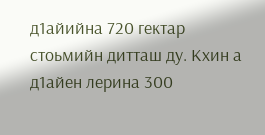д1айийна 720 гектар стоьмийн дитташ ду. Кхин а д1айен лерина 300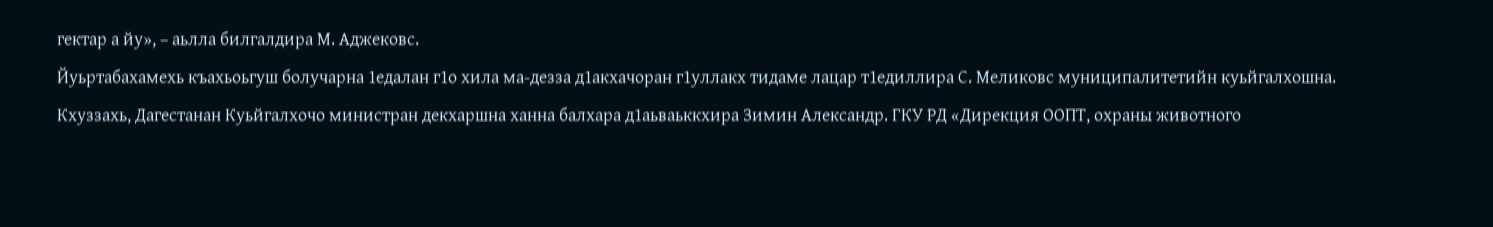гектар а йу», – аьлла билгалдира М. Аджековс.
Йуьртабахамехь къахьоьгуш болучарна 1едалан г1о хила ма-дезза д1акхачоран г1уллакх тидаме лацар т1едиллира С. Меликовс муниципалитетийн куьйгалхошна.
Кхуззахь, Дагестанан Куьйгалхочо министран декхаршна ханна балхара д1аьваьккхира Зимин Александр. ГКУ РД «Дирекция ООПТ, охраны животного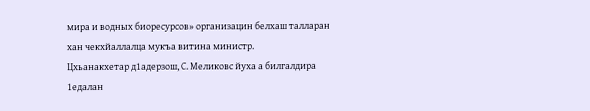мира и водных биоресурсов» организацин белхаш талларан хан чекхйаллалца мукъа витина министр.
Цхьанакхетар д1адерзош, С. Меликовс йуха а билгалдира 1едалан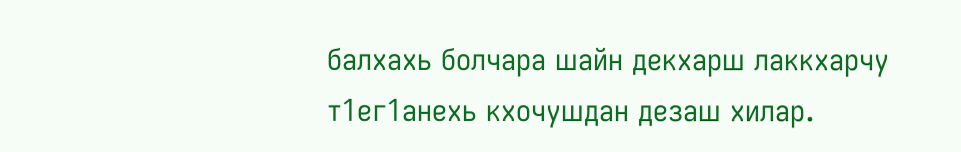балхахь болчара шайн декхарш лаккхарчу т1ег1анехь кхочушдан дезаш хилар.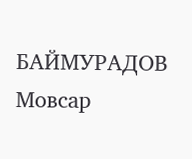БАЙМУРАДОВ Мовсар